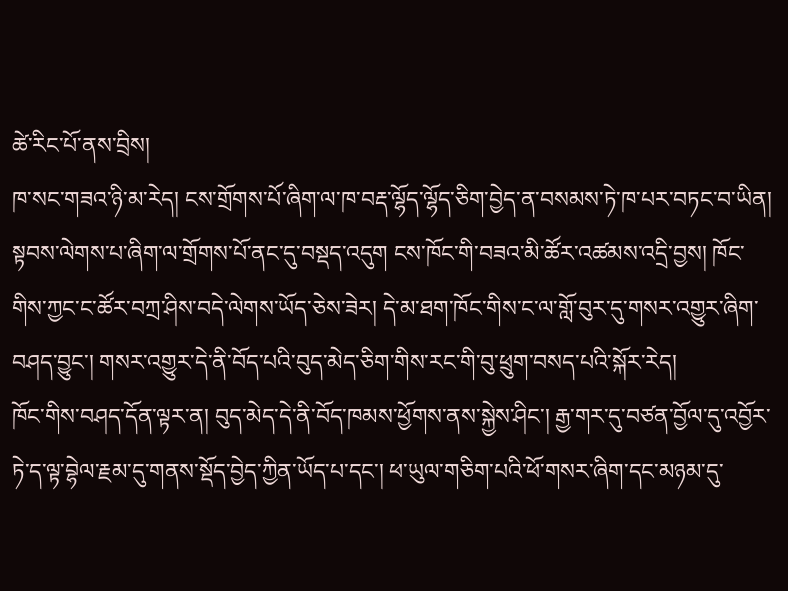ཚེ་རིང་པོ་ནས་བྲིས།
ཁ་སང་གཟའ་ཉི་མ་རེད། ངས་གྲོགས་པོ་ཞིག་ལ་ཁ་བརྡ་ལྷོད་ལྷོད་ཅིག་བྱེད་ན་བསམས་ཏེ་ཁ་པར་བཏང་བ་ཡིན། སྟབས་ལེགས་པ་ཞིག་ལ་གྲོགས་པོ་ནང་དུ་བསྡད་འདུག ངས་ཁོང་གི་བཟའ་མི་ཚོར་འཚམས་འདྲི་བྱས། ཁོང་གིས་ཀྱང་ང་ཚོར་བཀྲ་ཤིས་བདེ་ལེགས་ཡོད་ཅེས་ཟེར། དེ་མ་ཐག་ཁོང་གིས་ང་ལ་གློ་བུར་དུ་གསར་འགྱུར་ཞིག་བཤད་བྱུང་། གསར་འགྱུར་དེ་ནི་བོད་པའི་བུད་མེད་ཅིག་གིས་རང་གི་བུ་ཕྲུག་བསད་པའི་སྐོར་རེད།
ཁོང་གིས་བཤད་དོན་ལྟར་ན། བུད་མེད་དེ་ནི་བོད་ཁམས་ཕྱོགས་ནས་སྐྱེས་ཤིང་། རྒྱ་གར་དུ་བཙན་བྱོལ་དུ་འབྱོར་ཏེ་ད་ལྟ་བྷེལ་རྗམ་དུ་གནས་སྡོད་བྱེད་ཀྱིན་ཡོད་པ་དང་། ཕ་ཡུལ་གཅིག་པའི་ཕོ་གསར་ཞིག་དང་མཉམ་དུ་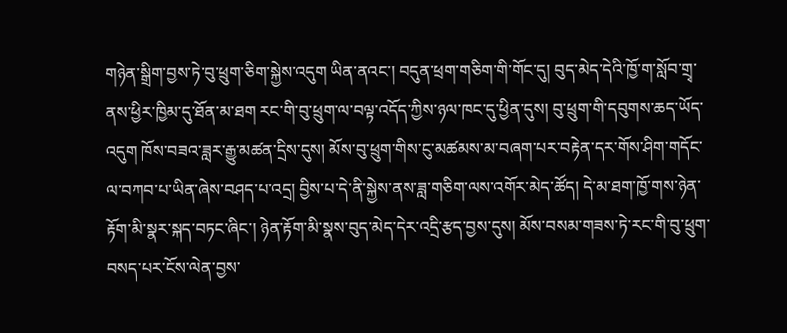གཉེན་སྒྲིག་བྱས་ཏེ་བུ་ཕྲུག་ཅིག་སྐྱེས་འདུག ཡིན་ནའང་། བདུན་ཕྲག་གཅིག་གི་གོང་དུ། བུད་མེད་དེའི་ཁྱོ་ག་སློབ་གྲྭ་ནས་ཕྱིར་ཁྱིམ་དུ་ཐོན་མ་ཐག རང་གི་བུ་ཕྲུག་ལ་བལྟ་འདོད་ཀྱིས་ཉལ་ཁང་དུ་ཕྱིན་དུས། བུ་ཕྲུག་གི་དབུགས་ཆད་ཡོད་འདུག ཁོས་བཟའ་ཟླར་རྒྱུ་མཚན་དྲིས་དུས། མོས་བུ་ཕྲུག་གིས་ངུ་མཚམས་མ་བཞག་པར་བརྟེན་དར་གོས་ཤིག་གདོང་ལ་བཀབ་པ་ཡིན་ཞེས་བཤད་པ་འདྲ། བྱིས་པ་དེ་ནི་སྐྱེས་ནས་ཟླ་གཅིག་ལས་འགོར་མེད་ཚོད། དེ་མ་ཐག་ཁྱོ་གས་ཉེན་རྟོག་མི་སྣར་སྐད་བཏང་ཞིང་། ཉེན་རྟོག་མི་སྣས་བུད་མེད་དེར་འདྲི་རྩད་བྱས་དུས། མོས་བསམ་གཟས་ཏེ་རང་གི་བུ་ཕྲུག་བསད་པར་ངོས་ལེན་བྱས་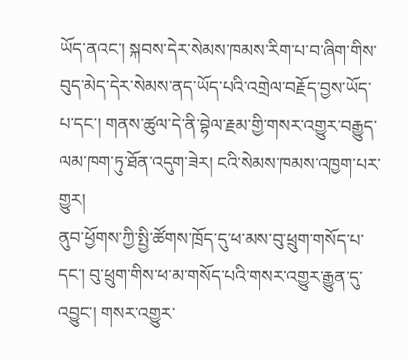ཡོད་ནའང་། སྐབས་དེར་སེམས་ཁམས་རིག་པ་བ་ཞིག་གིས་བུད་མེད་དེར་སེམས་ནད་ཡོད་པའི་འགྲེལ་བརྗོད་བྱས་ཡོད་པ་དང་། གནས་ཚུལ་དེ་ནི་བྷེལ་རྗམ་གྱི་གསར་འགྱུར་བརྒྱུད་ལམ་ཁག་ཏུ་ཐོན་འདུག་ཟེར། ངའི་སེམས་ཁམས་འཁྱག་པར་གྱུར།
ནུབ་ཕྱོགས་ཀྱི་སྤྱི་ཚོགས་ཁྲོད་དུ་ཕ་མས་བུ་ཕྲུག་གསོད་པ་དང་། བུ་ཕྲུག་གིས་ཕ་མ་གསོད་པའི་གསར་འགྱུར་རྒྱུན་དུ་འབྱུང་། གསར་འགྱུར་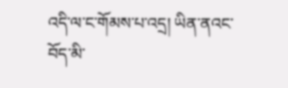འདི་ལ་ང་གོམས་པ་འདྲ། ཡིན་ནའང་བོད་མི་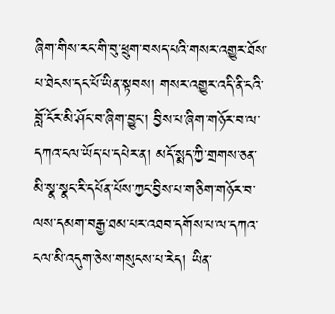ཞིག་གིས་རང་གི་བུ་ཕྲུག་བསད་པའི་གསར་འགྱུར་ཐོས་པ་ཐེངས་དང་པོ་ཡིན་སྟབས། གསར་འགྱུར་འདི་ནི་ངའི་བློ་ངོར་མི་ཤོང་བ་ཞིག་བྱུང་། བྱིས་པ་ཞིག་གཉོར་བ་ལ་དཀའ་ངལ་ཡོད་པ་དཔེར་ན། མདོ་སྨད་ཀྱི་གྲགས་ཅན་མི་སྣ་སྣང་རི་དཔོན་པོས་ཀྱང་བྱིས་པ་གཅིག་གཉོར་བ་ལས་དམག་བརྒྱ་ཐམ་པར་འཐབ་དགོས་པ་ལ་དཀའ་ངལ་མི་འདུག་ཅེས་གསུངས་པ་རེད། ཡིན་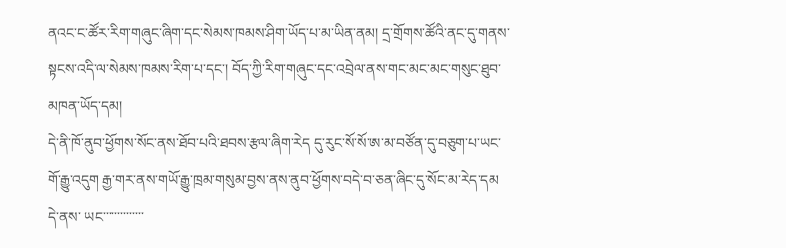ནའང་ང་ཚོར་རིག་གཞུང་ཞིག་དང་སེམས་ཁམས་ཤིག་ཡོད་པ་མ་ཡིན་ནམ། དྲ་གྲོགས་ཚོའི་ནང་དུ་གནས་སྟངས་འདི་ལ་སེམས་ཁམས་རིག་པ་དང་། བོད་ཀྱི་རིག་གཞུང་དང་འབྲེལ་ནས་གང་མང་མང་གསུང་ཐུབ་མཁན་ཡོད་དམ།
དེ་ནི་ཁོ་ནུབ་ཕྱོགས་སོང་ནས་ཐོབ་པའི་ཐབས་རྩལ་ཞིག་རེད དུ་རུང་སོ་སོ་ཨ་མ་བཙོན་དུ་བཅུག་པ་ཡང་གོ་རྒྱུ་འདུག རྒྱ་གར་ནས་གཡོ་རྒྱུ་ཁྲམ་གསུམ་བྱས་ནས་ནུབ་ཕྱོགས་བདེ་བ་ཅན་ཞིང་དུ་སོང་མ་རེད་དམ དེ་ནས་ ཡང་་་་་་་་་་་་་་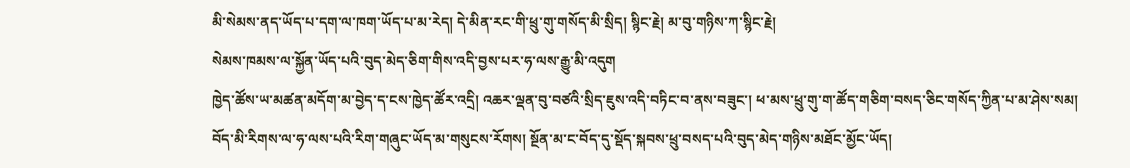མི་སེམས་ནད་ཡོད་པ་དག་ལ་ཁག་ཡོད་པ་མ་རེད། དེ་མིན་རང་གི་ཕྲུ་གུ་གསོད་མི་སྲིད། སྙིང་རྗེ། མ་བུ་གཉིས་ཀ་སྙིང་རྗེ།
སེམས་ཁམས་ལ་སྐྱོན་ཡོད་པའི་བུད་མེད་ཅིག་གིས་འདི་བྱས་པར་ཧ་ལས་རྒྱུ་མི་འདུག
ཁྱེད་ཚོས་ཡ་མཚན་མདོག་མ་བྱེད་ད་ངས་ཁྱེད་ཚོར་འདྲི། འཆར་ལྡན་བུ་བཙའི་སྲིད་ཇུས་འདི་བཏིང་བ་ནས་བཟུང་། ཕ་མས་ཕྲུ་གུ་ག་ཚོད་གཅིག་བསད་ཅིང་གསོད་ཀྱིན་པ་མ་ཤེས་སམ། བོད་མི་རིགས་ལ་ཧ་ལས་པའི་རིག་གཞུང་ཡོད་མ་གསུངས་རོགས། སྔོན་མ་ང་བོད་དུ་སྡོད་སྐབས་ཕྲུ་བསད་པའི་བུད་མེད་གཉིས་མཐོང་མྱོང་ཡོད།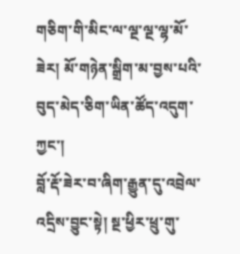གཅིག་གི་མིང་ལ་ལྔ་ལྔ་ལྷ་མོ་ཟེར། མོ་གཉེན་སྒྲིག་མ་བྱས་པའི་བུད་མེད་ཅིག་ཡིན་ཚོད་འདུག་ཀྱང་།
བློ་རྡོ་ཟེར་བ་ཞིག་རྒྱུན་དུ་འབྲེལ་འདྲིས་བྱུང་སྟེ། སྔ་ཕྱིར་ཕྲུ་གུ་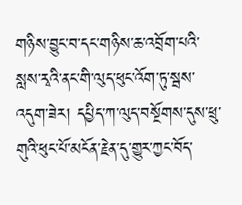གཉིས་བྱུང་བ་དང་གཉིས་ཆ་འབྲོག་པའི་སླས་རྭའི་ནང་གི་ལུད་ཕུང་འོག་ཏུ་སྦས་འདུག་ཟེར། དཔྱིད་ཀ་ལུད་བསྔོགས་དུས་ཕྲུ་གུའི་ཕུང་པོ་མངོན་རྗེན་དུ་གྱུར་ཀྱང་བོད་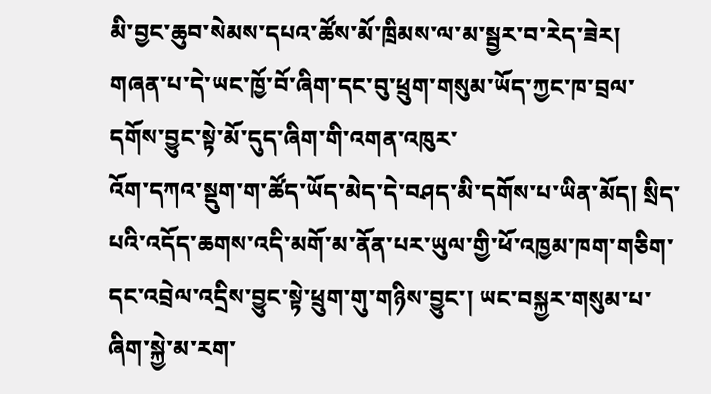མི་བྱང་ཆུབ་སེམས་དཔའ་ཚོས་མོ་ཁྲིམས་ལ་མ་སྦྱར་བ་རེད་ཟེར།
གཞན་པ་དེ་ཡང་ཁྱོ་བོ་ཞིག་དང་བུ་ཕྲུག་གསུམ་ཡོད་ཀྱང་ཁ་བྲལ་དགོས་བྱུང་སྟེ་མོ་དུད་ཞིག་གི་འགན་འཁུར་
འོག་དཀའ་སྡུག་ག་ཚོད་ཡོད་མེད་དེ་བཤད་མི་དགོས་པ་ཡིན་མོད། སྲིད་པའི་འདོད་ཆགས་འདི་མགོ་མ་ནོན་པར་ཡུལ་གྱི་ཕོ་འཁྱམ་ཁག་གཅིག་དང་འབྲེལ་འདྲིས་བྱུང་སྟེ་ཕྲུག་གུ་གཉིས་བྱུང་། ཡང་བསྐྱར་གསུམ་པ་ཞིག་སྐྱེ་མ་རག་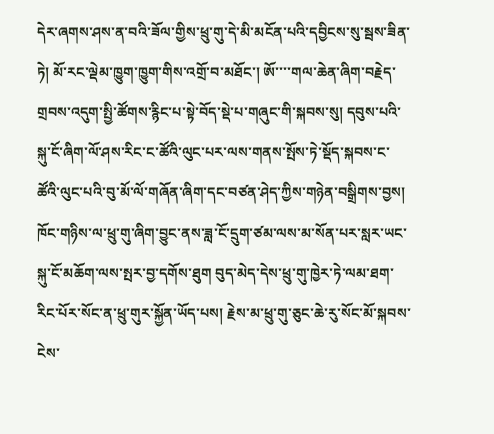དེར་ཞགས་ཤས་ན་བའི་ཟོལ་གྱིས་ཕྲུ་གུ་དེ་མི་མངོན་པའི་དབྱིངས་སུ་སྦས་ཟིན་ཏེ། མོ་རང་ལྡེམ་ཁྱུག་ཁྱུག་གིས་འགྲོ་བ་མཐོང་། ཨོ་་་་གལ་ཆེན་ཞིག་བརྗེད་གྲབས་འདུག་སྤྱི་ཚོགས་རྙིང་པ་སྟེ་བོད་སྡེ་པ་གཞུང་གི་སྐབས་སུ། དབུས་པའི་སྐུ་ངོ་ཞིག་ལོ་ཤས་རིང་ང་ཚོའི་ལུང་པར་ལས་གནས་སྤོས་ཏེ་སྡོད་སྐབས་ང་ཚོའི་ལུང་པའི་བུ་མོ་ལོ་གཞོན་ཞིག་དང་བཙན་ཤེད་ཀྱིས་གཉེན་བསྒྲིགས་བྱས། ཁོང་གཉིས་ལ་ཕྲུ་གུ་ཞིག་བྱུང་ནས་ཟླ་ངོ་དྲུག་ཙམ་ལས་མ་སོན་པར་སླར་ཡང་སྐུ་ངོ་མཆོག་ལས་སྤར་བྱ་དགོས་ཐུག བུད་མེད་དེས་ཕྲུ་གུ་ཁྱེར་ཏེ་ལམ་ཐག་རིང་པོར་སོང་ན་ཕྲུ་གུར་སྐྱོན་ཡོད་པས། རྗེས་མ་ཕྲུ་གུ་ཅུང་ཆེ་རུ་སོང་མོ་སྐབས་ངེས་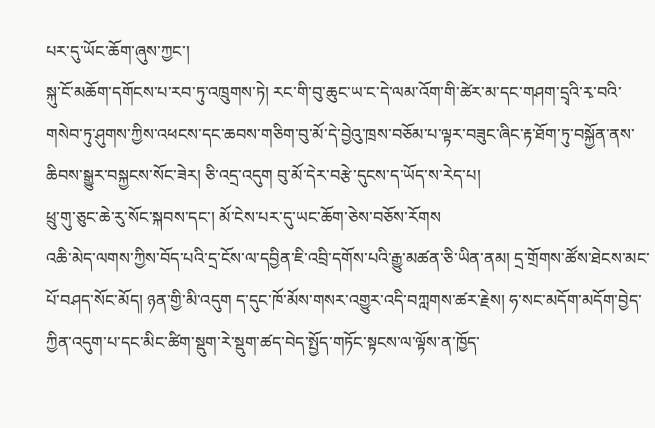པར་དུ་ཡོང་ཆོག་ཞུས་ཀྱང་།
སྐུ་ངོ་མཆོག་དགོངས་པ་རབ་ཏུ་འཁྲུགས་ཏེ། རང་གི་བུ་ཆུང་ཡ་ང་དེ་ལམ་འོག་གི་ཚེར་མ་དང་གཤག་དྲྭའི་རྭ་བའི་གསེབ་ཏུ་ཤུགས་ཀྱིས་འཕངས་དང་ཆབས་གཅིག་བུ་མོ་དེ་བྱེའུ་ཁྲས་བཅོམ་པ་ལྟར་བཟུང་ཞིང་རྟ་ཐོག་ཏུ་བསྐྱོན་ནས་ཆིབས་སྒྱུར་བསྐྱངས་སོང་ཟེར། ཅི་འདྲ་འདུག བུ་མོ་དེར་བརྩེ་དུངས་ད་ཡོད་ས་རེད་པ།
ཕྲུ་གུ་ཅུང་ཆེ་རུ་སོང་སྐབས་དང་། མོ་ངེས་པར་དུ་ཡང་ཆོག་ཅེས་བཅོས་རོགས
འཆི་མེད་ལགས་ཀྱིས་བོད་པའི་དྲ་ངོས་ལ་དབྱིན་ཇི་འབྲི་དགོས་པའི་རྒྱུ་མཚན་ཅི་ཡིན་ནམ། དྲ་གྲོགས་ཚོས་ཐེངས་མང་པོ་བཤད་སོང་མོད། ཉན་གྱི་མི་འདུག ད་དུང་ཁོ་མོས་གསར་འགྱུར་འདི་བཀླགས་ཚར་རྗེས། ཧ་སང་མདོག་མདོག་བྱེད་ཀྱིན་འདུག་པ་དང་མིང་ཚིག་སྡུག་རེ་སྡུག་ཚད་བེད་སྤྱོད་གཏོང་སྟངས་ལ་ལྟོས་ན་ཁྱོད་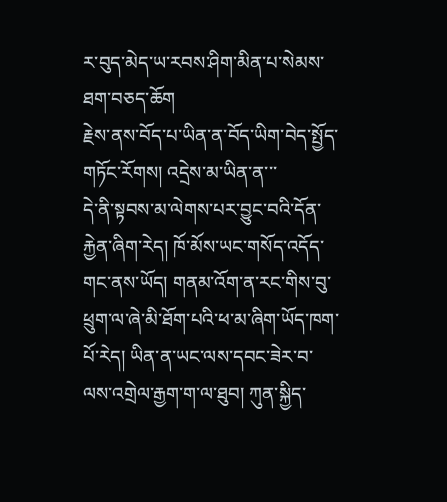ར་བུད་མེད་ཡ་རབས་ཤིག་མིན་པ་སེམས་ཐག་བཅད་ཆོག
རྗེས་ནས་བོད་པ་ཡིན་ན་བོད་ཡིག་བེད་སྤྱོད་གཏོང་རོགས། འདྲེས་མ་ཡིན་ན་་་
དེ་ནི་སྟབས་མ་ལེགས་པར་བྱུང་བའི་དོན་རྐྱེན་ཞིག་རེད། ཁོ་མོས་ཡང་གསོད་འདོད་གང་ནས་ཡོད། གནམ་འོག་ན་རང་གིས་བུ་ཕྲུག་ལ་ཞེ་མི་ཐོག་པའི་ཕ་མ་ཞིག་ཡོད་ཁག་པོ་རེད། ཡིན་ན་ཡང་ལས་དབང་ཟེར་བ་ལས་འགྲེལ་རྒྱག་ག་ལ་ཐུབ། ཀུན་སྐྱིད་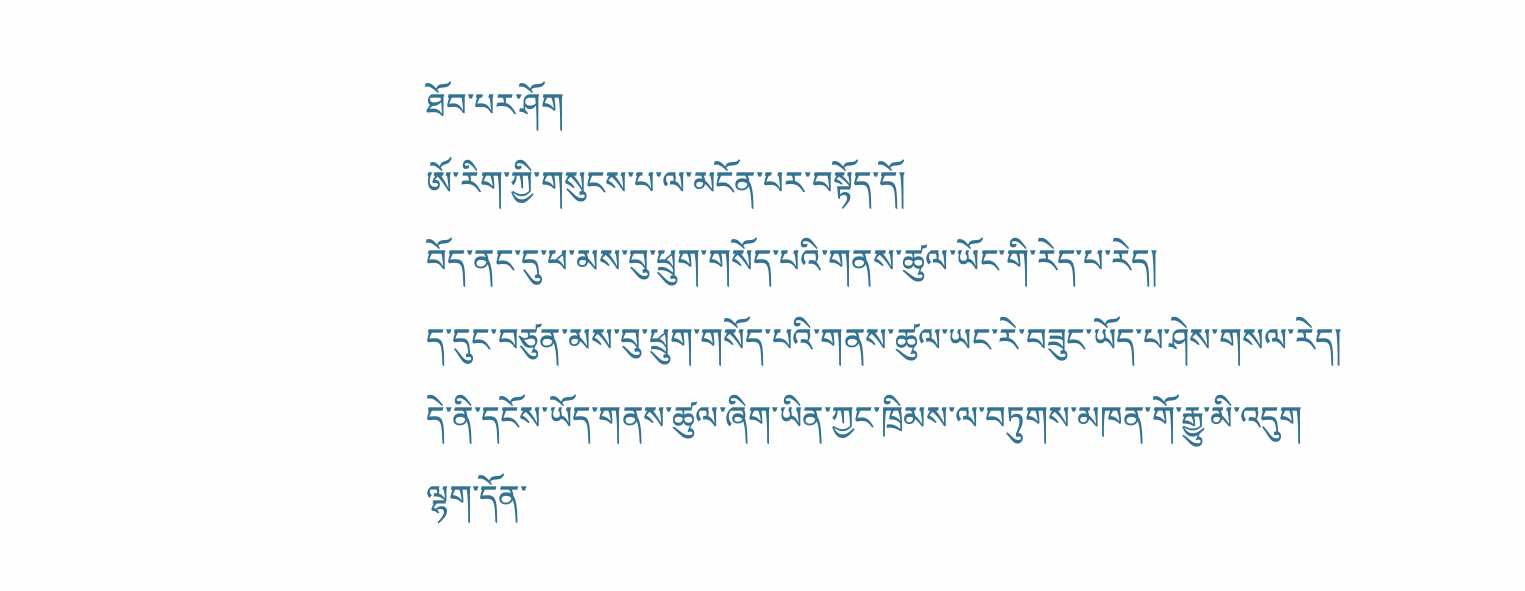ཐོབ་པར་ཤོག
ཨོ་རིག་ཀྱི་གསུངས་པ་ལ་མངོན་པར་བསྟོད་དོ།
བོད་ནང་དུ་ཕ་མས་བུ་ཕྲུག་གསོད་པའི་གནས་ཚུལ་ཡོང་གི་རེད་པ་རེད།
ད་དུང་བཙུན་མས་བུ་ཕྲུག་གསོད་པའི་གནས་ཚུལ་ཡང་རེ་བཟུང་ཡོད་པ་ཤེས་གསལ་རེད།
དེ་ནི་དངོས་ཡོད་གནས་ཚུལ་ཞིག་ཡིན་ཀྱང་ཁྲིམས་ལ་བཏུགས་མཁན་གོ་རྒྱུ་མི་འདུག
ལྷག་དོན་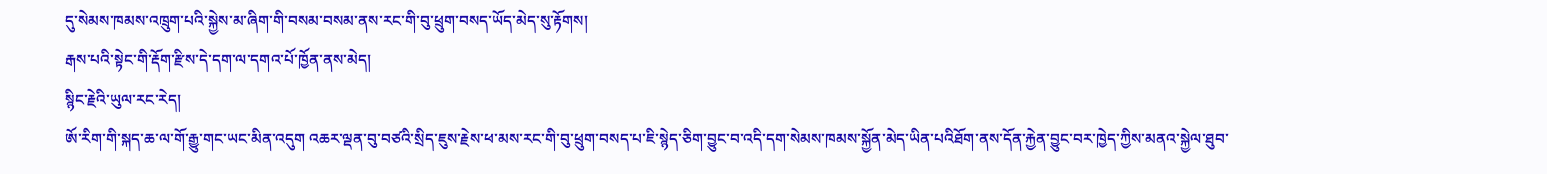དུ་སེམས་ཁམས་འཁྲུག་པའི་སྐྱེས་མ་ཞིག་གི་བསམ་བསམ་ནས་རང་གི་བུ་ཕྲུག་བསད་ཡོད་མེད་སུ་རྟོགས།
རྒས་པའི་སྟེང་གི་རྡོག་རྫིས་དེ་དག་ལ་དགའ་པོ་ཁྱོན་ནས་མེད།
སྙིང་རྗེའི་ཡུལ་རང་རེད།
ཨོ་རིག་གི་སྐད་ཆ་ལ་གོ་རྒྱུ་གང་ཡང་མིན་འདུག འཆར་ལྡན་བུ་བཙའི་སྲིད་ཇུས་རྗེས་ཕ་མས་རང་གི་བུ་ཕྲུག་བསད་པ་ཇི་སྙེད་ཅིག་བྱུང་བ་འདི་དག་སེམས་ཁམས་སྐྱོན་མེད་ཡིན་པའིཐོག་ནས་དོན་རྐྱེན་བྱུང་བར་ཁྱེད་ཀྱིས་མནའ་སྐྱེལ་ཐུབ་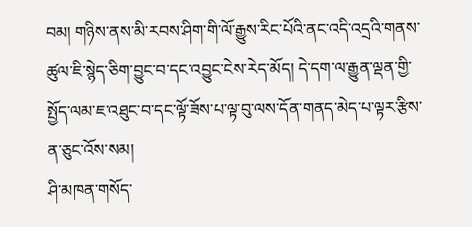བམ། གཉིས་ནས་མི་རབས་ཤིག་གི་ལོ་རྒྱུས་རིང་པོའི་ནང་འདི་འདྲའི་གནས་ཚུལ་ཇི་སྙེད་ཅིག་བྱུང་བ་དང་འབྱུང་ངེས་རེད་མོད། དེ་དག་ལ་རྒྱུན་ལྡན་གྱི་སྤྱོད་ལམ་ཇ་འཐུང་བ་དང་ལྟོ་ཟོས་པ་ལྟ་བུ་ལས་དོན་གནད་མེད་པ་ལྟར་རྩིས་ན་ཅུང་འོས་སམ།
ཤི་མཁན་གསོད་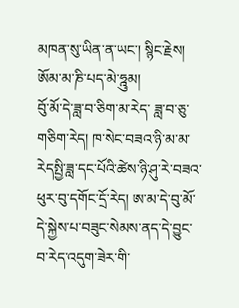མཁན་སུ་ཡིན་ན་ཡང་། སྙིང་རྗེས། ཨོམ་མ་ཎི་པད་མེ་ཧྰུམ།
བོུ་མོ་དེ་ཟླ་བ་ཅིག་མ་རེད་ ཟླ་བ་ཅུ་གཅིག་རེད། ཁ་སེང་བཟའ་ཉི་མ་མ་རེདསྤྱི་ཟླ་དང་པོའི་ཚེས་ཉི་ཤུ་རེ་བཟའ་ཕུར་བུ་དགོང་དྲོ་རེད། ཨ་མ་དེ་བུ་མོ་དེ་སྐྱེས་པ་བཟུང་སེམས་ནད་དེ་བྱུང་བ་རེད་འདུག་ཟེར་གི་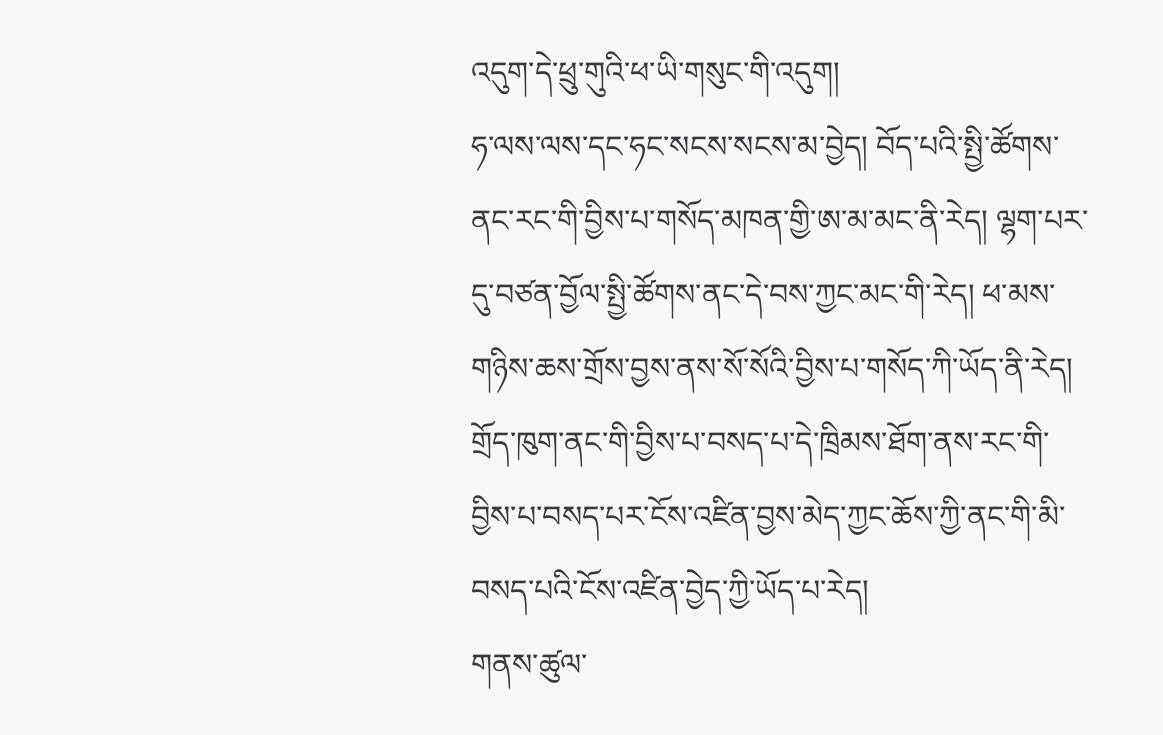འདུག་དེ་ཕྲུ་གུའི་ཕ་ཡི་གསུང་གི་འདུག།
ཧ་ལས་ལས་དང་ཧང་སངས་སངས་མ་བྱེད། བོད་པའི་སྤྱི་ཚོགས་ནང་རང་གི་བྱིས་པ་གསོད་མཁན་གྱི་ཨ་མ་མང་ནི་རེད། ལྷག་པར་དུ་བཙན་བྱོལ་སྤྱི་ཚོགས་ནང་དེ་བས་ཀྱང་མང་གི་རེད། ཕ་མས་གཉིས་ཆས་གྲོས་བྱས་ནས་སོ་སོའི་བྱིས་པ་གསོད་ཀི་ཡོད་ནི་རེད། གྲོད་ཁུག་ནང་གི་བྱིས་པ་བསད་པ་དེ་ཁྲིམས་ཐོག་ནས་རང་གི་བྱིས་པ་བསད་པར་ངོས་འཛིན་བྱས་མེད་ཀྱང་ཆོས་ཀྱི་ནང་གི་མི་བསད་པའི་ངོས་འཛིན་བྱེད་ཀྱི་ཡོད་པ་རེད།
གནས་ཚུལ་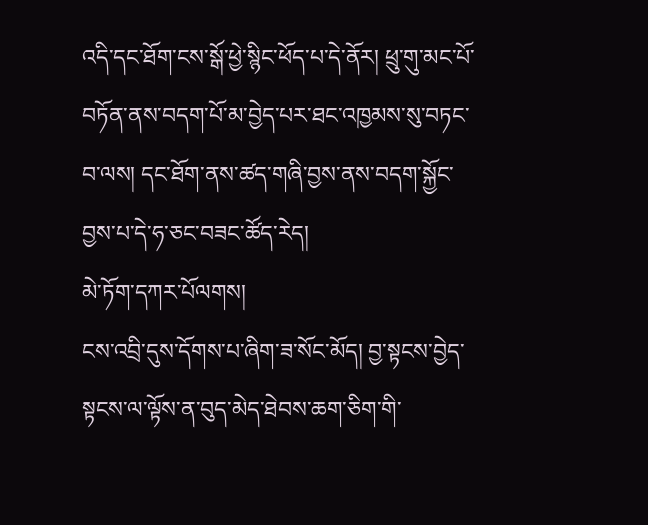འདི་དང་ཐོག་ངས་སྒོ་ཕྱེ་སྙིང་ཕོད་པ་དེ་ནོར། ཕྲུ་གུ་མང་པོ་བཏོན་ནས་བདག་པོ་མ་བྱེད་པར་ཐང་འཁྱམས་སུ་བཏང་བ་ལས། དང་ཐོག་ནས་ཚད་གཞི་བྱས་ནས་བདག་སྐྱོང་བྱས་པ་དེ་ཧ་ཅང་བཟང་ཚོད་རེད།
མེ་ཏོག་དཀར་པོལགས།
ངས་འབྲི་དུས་དོགས་པ་ཞིག་ཟ་སོང་མོད། བྱ་སྟངས་བྱེད་སྟངས་ལ་ལྟོས་ན་བུད་མེད་ཐེབས་ཆག་ཅིག་གི་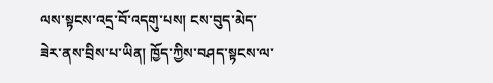ལས་སྟངས་འདྲ་བོ་འདགུ་པས། ངས་བུད་མེད་ཟེར་ནས་བྲིས་པ་ཡིན། ཁྱོད་ཀྱིས་བཤད་སྟངས་ལ་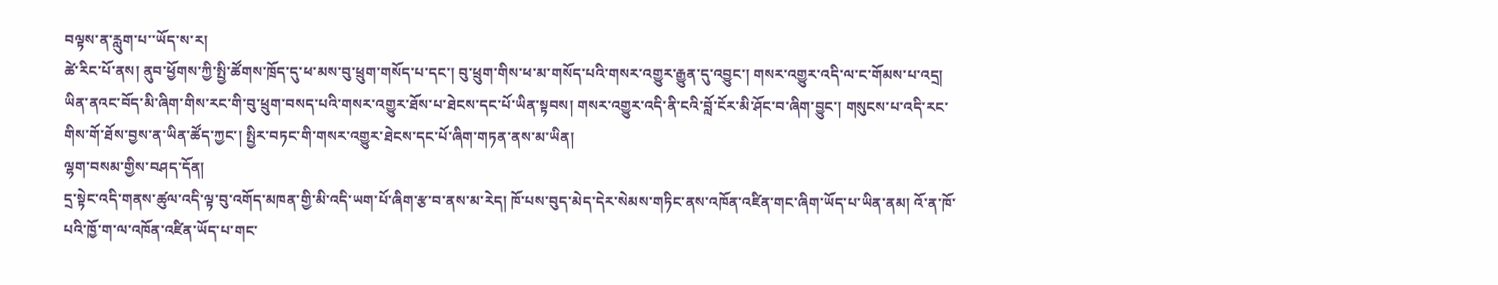བལྟས་ན་རླུག་པ་་ཡོད་ས་ར།
ཚེ་རིང་པོ་ནས། ནུབ་ཕྱོགས་ཀྱི་སྤྱི་ཚོགས་ཁྲོད་དུ་ཕ་མས་བུ་ཕྲུག་གསོད་པ་དང་། བུ་ཕྲུག་གིས་ཕ་མ་གསོད་པའི་གསར་འགྱུར་རྒྱུན་དུ་འབྱུང་། གསར་འགྱུར་འདི་ལ་ང་གོམས་པ་འདྲ། ཡིན་ནའང་བོད་མི་ཞིག་གིས་རང་གི་བུ་ཕྲུག་བསད་པའི་གསར་འགྱུར་ཐོས་པ་ཐེངས་དང་པོ་ཡིན་སྟབས། གསར་འགྱུར་འདི་ནི་ངའི་བློ་ངོར་མི་ཤོང་བ་ཞིག་བྱུང་། གསུངས་པ་འདི་རང་གིས་གོ་ཐོས་བྱས་ན་ཡིན་ཚོད་ཀྱང་། སྤྱིར་བཏང་གི་གསར་འགྱུར་ཐེངས་དང་པོ་ཞིག་གཏན་ནས་མ་ཡིན།
ལྷག་བསམ་གྱིས་བཤད་དོན།
དྲ་སྟེང་འདི་གནས་ཚུལ་འདི་ལྟ་བུ་འགོད་མཁན་གྱི་མི་འདི་ཡག་པོ་ཞིག་རྩ་བ་ནས་མ་རེད། ཁོ་པས་བུད་མེད་དེར་སེམས་གཏིང་ནས་འཁོན་འཛིན་གང་ཞིག་ཡོད་པ་ཡིན་ནམ། འོ་ན་ཁོ་པའི་ཁྱོ་ག་ལ་འཁོན་འཛིན་ཡོད་པ་གང་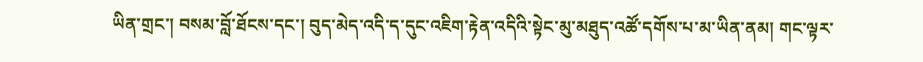ཡིན་གྲང་། བསམ་བློ་ཐོངས་དང་། བུད་མེད་འདི་ད་དུང་འཇིག་རྟེན་འདིའི་སྟེང་མུ་མཐུད་འཚོ་དགོས་པ་མ་ཡིན་ནམ། གང་ལྟར་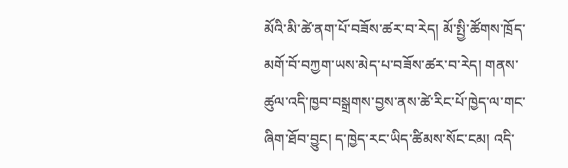མོའི་མི་ཚེ་ནག་པོ་བཟོས་ཚར་བ་རེད། མོ་སྤྱི་ཚོགས་ཁྲོད་མགོ་བོ་བཀྱག་ཡས་མེད་པ་བཟོས་ཚར་བ་རེད། གནས་ཚུལ་འདི་ཁྱབ་བསྒྲགས་བྱས་ནས་ཚེ་རིང་པོ་ཁྱེད་ལ་གང་ཞིག་ཐོབ་བྱུང། ད་ཁྱེད་རང་ཡིད་ཚིམས་སོང་ངམ། འདི་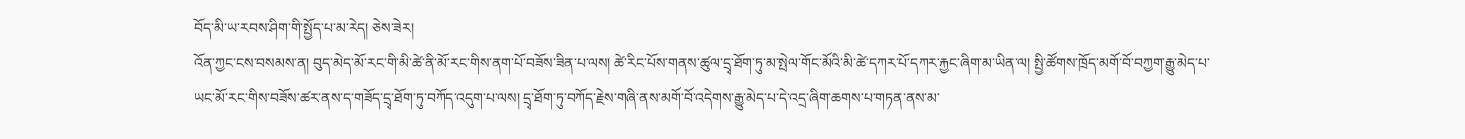བོད་མི་ཡ་རབས་ཤིག་གི་སྤྱོད་པ་མ་རེད། ཅེས་ཟེར།
འོན་ཀྱང་ངས་བསམས་ན། བུད་མེད་མོ་རང་གི་མི་ཚེ་ནི་མོ་རང་གིས་ནག་པོ་བཟོས་ཟིན་པ་ལས། ཚེ་རིང་པོས་གནས་ཚུལ་དྲྭ་ཐོག་ཏུ་མ་སྤེལ་གོང་མོའི་མི་ཚེ་དཀར་པོ་དཀར་རྐྱང་ཞིག་མ་ཡིན་ལ། སྤྱི་ཚོགས་ཁྲོད་མགོ་བོ་བཀྱག་རྒྱུ་མེད་པ་ཡང་མོ་རང་གིས་བཟོས་ཚར་ནས་ད་གཟོད་དྲྭ་ཐོག་ཏུ་བཀོད་འདུག་པ་ལས། དྲྭ་ཐོག་ཏུ་བཀོད་རྗེས་གཞི་ནས་མགོ་བོ་འདེགས་རྒྱུ་མེད་པ་དེ་འདྲ་ཞིག་ཆགས་པ་གཏན་ནས་མ་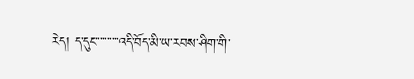རེད། ད་དུང་་་་་་་་་་འདི་བོད་མི་ཡ་རབས་ཤིག་གི་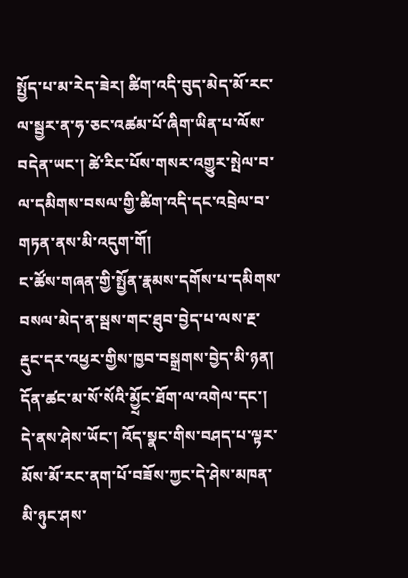སྤྱོད་པ་མ་རེད་ཟེར། ཚིག་འདི་བུད་མེད་མོ་རང་ལ་སྦྱར་ན་ཧ་ཅང་འཚམ་པོ་ཞིག་ཡིན་པ་ལོས་བདེན་ཡང་། ཚེ་རིང་པོས་གསར་འགྱུར་སྤེལ་བ་ལ་དམིགས་བསལ་གྱི་ཚིག་འདི་དང་འབྲེལ་བ་གཏན་ནས་མི་འདུག་གོ།
ང་ཚོས་གཞན་གྱི་སྤྱོན་རྣམས་དགོས་པ་དམིགས་བསལ་མེད་ན་སྦས་གང་ཐུབ་བྱེད་པ་ལས་རྔ་རྡུང་དར་འཕྱར་གྱིས་ཁྱབ་བསྒྲགས་བྱེད་མི་ཉན། དོན་ཚང་མ་སོ་སོའི་མྱྲོང་ཐོག་ལ་འགེལ་དང་། དེ་ནས་ཤེས་ཡོང་། འོད་སྣང་གིས་བཤད་པ་ལྟར་མོས་མོ་རང་ནག་པོ་བཟོས་ཀྱང་དེ་ཤེས་མཁན་མི་ཉུང་ཤས་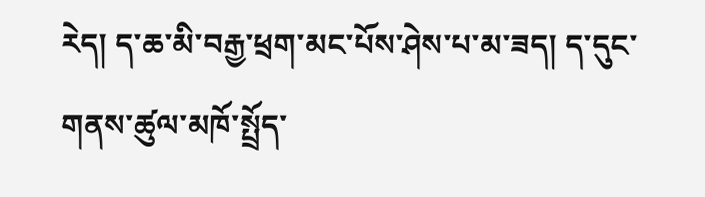རེད། ད་ཆ་མི་བརྒྱ་ཕྲག་མང་པོས་ཤེས་པ་མ་ཟད། ད་དུང་གནས་ཚུལ་མཁོ་སྤྲོད་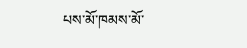པས་མོ་ཁམས་མོ་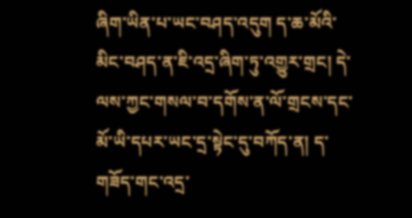ཞིག་ཡིན་པ་ཡང་བཤད་འདུག ད་ཆ་མོའི་མིང་བཤད་ན་ཇི་འདྲ་ཞིག་ཏུ་འགྱུར་གྲང། དེ་ལས་ཀྱང་གསལ་བ་དགོས་ན་ལོ་གྲངས་དང་མོ་ཡི་དཔར་ཡང་དྲ་སྟེང་དུ་བཀོད་ན། ད་གཟོད་གང་འདྲ་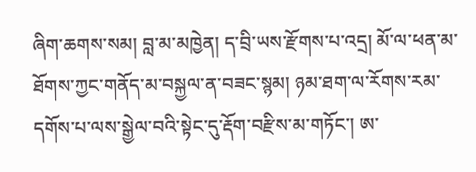ཞིག་ཆགས་སམ། བླ་མ་མཁྱེན། ད་བྲི་ཡས་རྫོགས་པ་འདྲ། མོ་ལ་ཕན་མ་ཐོགས་ཀྱང་གནོད་མ་བསྐྱལ་ན་བཟང་སྙམ། ཉམ་ཐག་ལ་རོགས་རམ་དགོས་པ་ལས་སྒྱེལ་བའི་སྟེང་དུ་རྡོག་བརྫིས་མ་གཏོང་། ཨ་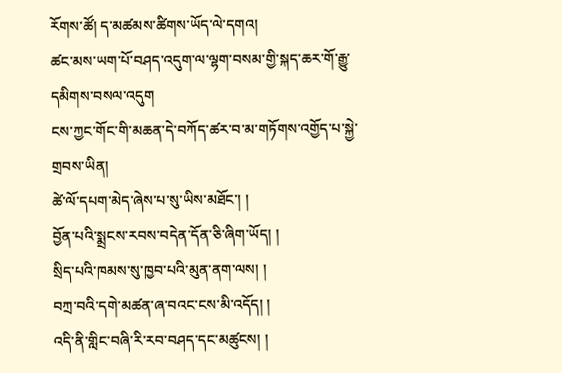རོགས་ཚོ། ད་མཚམས་ཚིགས་ཡོད་ལེ་དགའ།
ཚང་མས་ཡག་པོ་བཤད་འདུག་ལ་ལྷག་བསམ་གྱི་སྐད་ཆར་གོ་རྒྱུ་དམིགས་བསལ་འདུག
ངས་ཀྱང་གོང་གི་མཆན་དེ་བཀོད་ཚར་བ་མ་གཏོགས་འགྱོད་པ་སྐྱེ་གྲབས་ཡིན།
ཚེ་ལོ་དཔག་མེད་ཞེས་པ་སུ་ཡིས་མཐོང་། །
བྱོན་པའི་སྨྲངས་རབས་བདེན་དོན་ཅི་ཞིག་ཡོད། །
སྲིད་པའི་ཁམས་སུ་ཁྱབ་པའི་མུན་ནག་ལས། །
བཀྲ་བའི་དགེ་མཚན་ཞ་བའང་ངས་མི་འདོད། །
འདི་ནི་གླིང་བཞི་རི་རབ་བཤད་དང་མཚུངས། །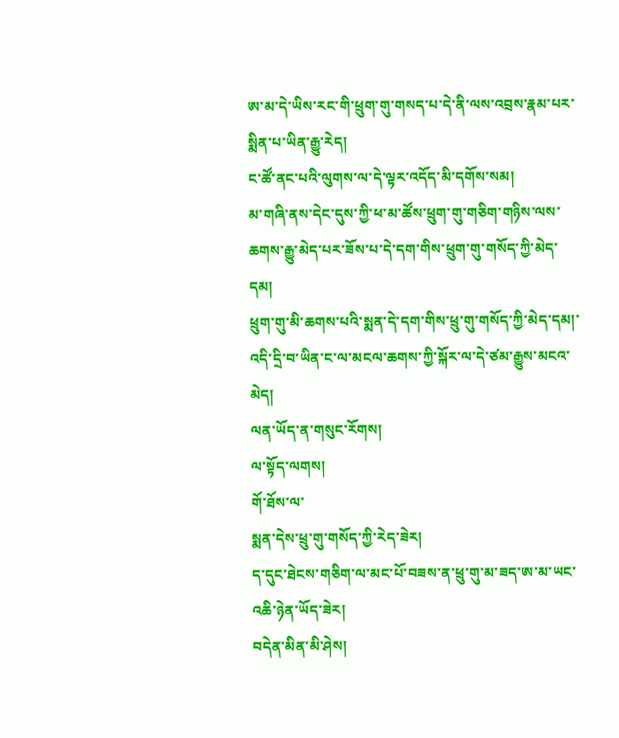ཨ་མ་དེ་ཡིས་རང་གི་ཕྲུག་གུ་གསད་པ་དེ་ནི་ལས་འབྲས་རྣམ་པར་སྨིན་པ་ཡིན་རྒྱུ་རེད།
ང་ཚོ་ནང་པའི་ལུགས་ལ་དེ་ལྟར་འདོད་མི་དགོས་སམ།
མ་གཞི་ནས་དེང་དུས་ཀྱི་ཕ་མ་ཚོས་ཕྲུག་གུ་གཅིག་གཉིས་ལས་ཆགས་རྒྱུ་མེད་པར་ཟོས་པ་དེ་དག་གིས་ཕྲུག་གུ་གསོད་ཀྱི་མེད་དམ།
ཕྲུག་གུ་མི་ཆགས་པའི་སྨན་དེ་དག་གིས་ཕྲུ་གུ་གསོད་ཀྱི་མེད་དམ།་
འདི་དྲི་བ་ཡིན་ང་ལ་མངལ་ཆགས་ཀྱི་སྐོར་ལ་དེ་ཙམ་རྒྱུས་མངའ་མེད།
ལན་ཡོད་ན་གསུང་རོགས།
ལ་སྟོད་ལགས།
གོ་ཐོས་ལ་
སྨན་དེས་ཕྲུ་གུ་གསོད་ཀྱི་རེད་ཟེར།
ད་དུང་ཐེངས་གཅིག་ལ་མང་པོ་བཟས་ན་ཕྲུ་གུ་མ་ཟད་ཨ་མ་ཡང་འཆི་ཉེན་ཡོད་ཟེར།
བདེན་མིན་མི་ཤེས།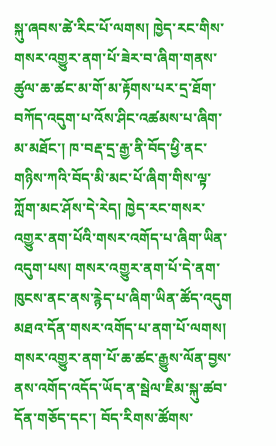སྐུ་ཞབས་ཚེ་རིང་པོ་ལགས། ཁྱེད་རང་གིས་གསར་འགྱུར་ནག་པོ་ཟེར་བ་ཞིག་གནས་ཚུལ་ཆ་ཚང་མ་གོ་མ་རྟོགས་པར་དྲ་ཐོག་བཀོད་འདུག་པ་འོས་ཤིང་འཚམས་པ་ཞིག་མ་མཐོང་། ཁ་བརྡ་དྲ་རྒྱ་ནི་བོད་ཕྱི་ནང་གཉིས་ཀའི་བོད་མི་མང་པོ་ཞིག་གིས་ལྟ་ཀློག་མང་ཤོས་དེ་རེད། ཁྱེད་རང་གསར་འགྱུར་ནག་པོའི་གསར་འགོད་པ་ཞིག་ཡིན་འདུག་པས། གསར་འགྱུར་ནག་པོ་དེ་ནག་ཁུངས་ནང་ནས་རྙེད་པ་ཞིག་ཡིན་ཚོད་འདུག མཐའ་དོན་གསར་འགོད་པ་ནག་པོ་ལགས། གསར་འགྱུར་ནག་པོ་ཆ་ཚང་རྒྱུས་ལོན་བྱས་ནས་འགོད་འདོད་ཡོད་ན་སྦེལ་ཇིམ་སྐུ་ཚབ་དོན་གཅོད་དང་། བོད་རིགས་ཚོགས་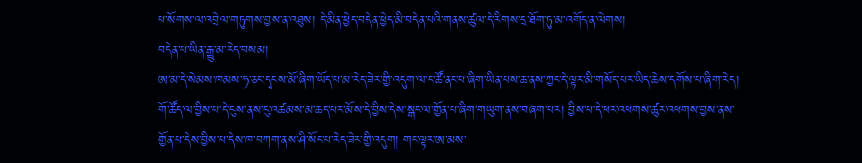པ་སོགས་ལ་འབྲེལ་གཏུགས་བྱས་ན་འཐུས། དེ་མིན་ཕྱེད་བདེན་ཕྱེད་མི་བདེན་པའི་གནས་ཚུལ་དེ་རིགས་དྲ་ཐོག་ཏུ་མ་འགོད་ན་ལེགས།
བདེན་པ་ཡིན་རྒྱུ་མ་རེད་བསམ།
ཨ་མ་དེ་སེམས་ཁམས་ཧ་ཅང་དྭངས་མོ་ཞིག་ཡོད་པ་མ་རེད་ཟེར་གྱི་འདུག་ལ་ང་ཚོ་ནང་པ་ཞིག་ཡིན་པས་ཆ་ནས་ཀྱང་དེ་ལྟར་མི་གསོད་པར་ཡིད་ཆེས་དགོས་པ་ཞིག་རེད། གོ་ཚོད་ལ་བྱིས་པ་དེ་ངུས་ནས་ངུ་འཚམས་མ་ཆད་པར་མོས་དེ་བྱིས་དེས་སྒང་ལ་གྱོན་པ་ཞིག་གཡུག་ནས་བཞག་པར། བྱིས་པ་དེ་ཕར་འཕགས་ཚུར་འཕགས་བྱས་ནས་གྱོན་པ་དེས་བྱིས་པ་དེས་ཁ་བཀག་ནས་ཤི་སོང་པ་རེད་ཟེར་གྱི་འདུག། གང་ལྟར་ཨ་མས་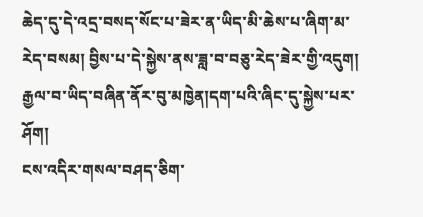ཆེད་དུ་དེ་འདྲ་བསད་སོང་པ་ཟེར་ན་ཡིད་མི་ཆེས་པ་ཞིག་མ་རེད་བསམ། བྱིས་པ་དེ་སྐྱེས་ནས་ཟླ་བ་བཅུ་རེད་ཟེར་གྱི་འདུག། རྒྱལ་བ་ཡིད་བཞིན་ནོར་བུ་མཁྱེན།དག་པའི་ཞིང་དུ་སྐྱེས་པར་ཤོག།
ངས་འདིར་གསལ་བཤད་ཅིག་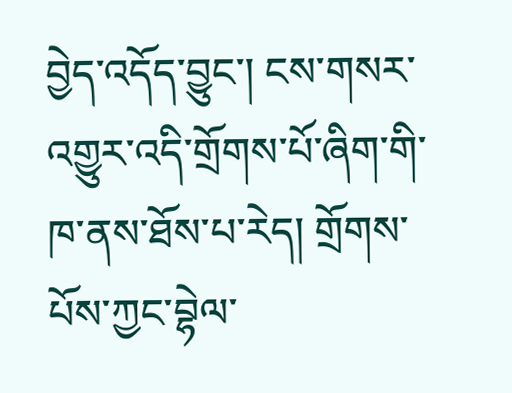བྱེད་འདོད་བྱུང་། ངས་གསར་འགྱུར་འདི་གྲོགས་པོ་ཞིག་གི་ཁ་ནས་ཐོས་པ་རེད། གྲོགས་པོས་ཀྱང་བྷེལ་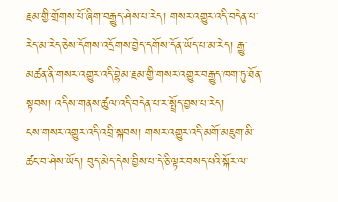རྗམ་གྱི་གྲོགས་པོ་ཞིག་བརྒྱུད་ཤེས་པ་རེད། གསར་འགྱུར་འདི་བདེན་པ་རེད་མ་རེད་ཅེས་དོགས་འདྲོགས་བྱེད་དགོས་དོན་ཡོད་པ་མ་རེད། རྒྱུ་མཚན་ནི་གསར་འགྱུར་འདི་བྷེམ་རྗམ་གྱི་གསར་འགྱུར་བརྒྱུད་ཁག་ཏུ་ཐོན་སྟབས། འདིས་གནས་ཚུལ་འདི་བདེན་པ་ར་སྤྲོད་བྱས་པ་རེད།
ངས་གསར་འགྱུར་འདི་འབྲི་སྐབས། གསར་འགྱུར་འདི་མགོ་མཇུག་མི་ཚང་བ་ཤེས་ཡོད། བུད་མེད་དེས་བྱིས་པ་དེ་ཅི་ལྟར་བསད་པའི་སྐོར་ལ་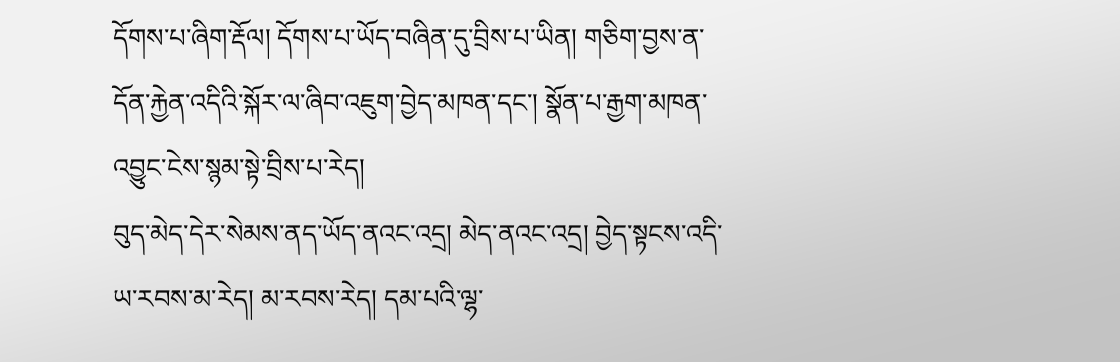དོགས་པ་ཞིག་རྡོལ། དོགས་པ་ཡོད་བཞིན་དུ་བྲིས་པ་ཡིན། གཅིག་བྱས་ན་དོན་རྐྱེན་འདིའི་སྐོར་ལ་ཞིབ་འཇུག་བྱེད་མཁན་དང་། སྣོན་པ་རྒྱག་མཁན་འབྱུང་ངེས་སྙམ་སྟེ་བྲིས་པ་རེད།
བུད་མེད་དེར་སེམས་ནད་ཡོད་ནའང་འདྲ། མེད་ནའང་འདྲ། བྱེད་སྟངས་འདི་ཡ་རབས་མ་རེད། མ་རབས་རེད། དམ་པའི་ལྷ་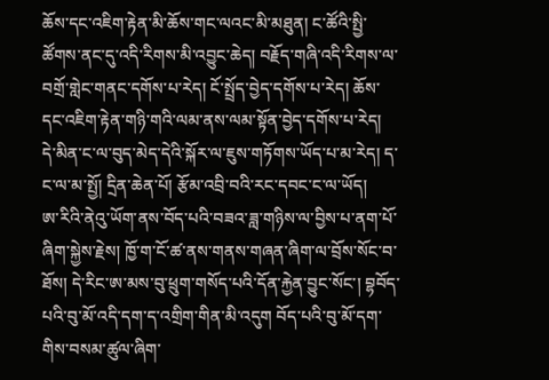ཆོས་དང་འཇིག་རྟེན་མི་ཆོས་གང་ལའང་མི་མཐུན། ང་ཚོའི་སྤྱི་ཚོགས་ནང་དུ་འདི་རིགས་མི་འབྱུང་ཆེད། བརྗོད་གཞི་འདི་རིགས་ལ་བགྲོ་གླེང་གནང་དགོས་པ་རེད། ངོ་སྤྲོད་བྱེད་དགོས་པ་རེད། ཆོས་དང་འཇིག་རྟེན་གཉི་གའི་ལམ་ནས་ལམ་སྟོན་བྱེད་དགོས་པ་རེད།
དེ་མིན་ང་ལ་བུད་མེད་དེའི་སྐོར་ལ་ཇུས་གཏོགས་ཡོད་པ་མ་རེད། ད་ང་ལ་མ་སྤྱོ། དྲིན་ཆེན་པོ། རྩོམ་འབྲི་བའི་རང་དབང་ང་ལ་ཡོད།
ཨ་རིའི་ནེའུ་ཡོག་ནས་བོད་པའི་བཟའ་ཟླ་གཉིས་ལ་བྱིས་པ་ནག་པོ་ཞིག་སྐྱེས་རྗེས། ཁྱོ་ག་ངོ་ཚ་ནས་གནས་གཞན་ཞིག་ལ་བྲོས་སོང་བ་ཐོས། དེ་རིང་ཨ་མས་བུ་ཕྲུག་གསོད་པའི་དོན་རྐྱེན་བྱུང་སོང་། བྷབོད་པའི་བུ་མོ་འདི་དག་ད་འགྲིག་གིན་མི་འདུག བོད་པའི་བུ་མོ་དག་གིས་བསམ་ཚུལ་ཞིག་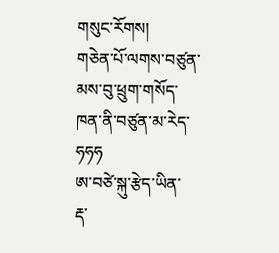གསུང་རོགས།
གཅེན་པོ་ལགས་བཙུན་མས་བུ་ཕྲུག་གསོད་ཁན་ནི་བཙུན་མ་རེད་ཧཧཧ
ཨ་བཙེ་སྐུ་རྩེད་ཡིན་
རྡ་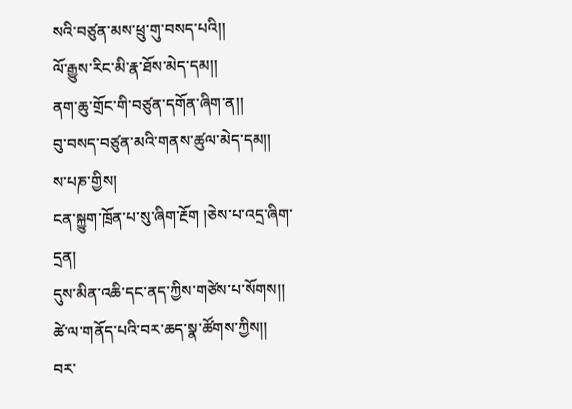སའི་བཙུན་མས་ཕྲུ་གུ་བསད་པའི།།
ལོ་རྒྱུས་རིང་མི་རྣ་ཐོས་མེད་དམ།།
ནག་ཆུ་གྲོང་གི་བཙུན་དགོན་ཞིག་ན།།
བུ་བསད་བཙུན་མའི་གནས་ཚུལ་མེད་དམ།།
ས་པཎ་གྱིས།
ངན་སྐྱུག་ཁྲོན་པ་སུ་ཞིག་རྔོག །ཅེས་པ་འདྲ་ཞིག་དྲན།
དུས་མིན་འཆི་དང་ནད་ཀྱིས་གཙེས་པ་སོགས།།
ཚེ་ལ་གནོད་པའི་བར་ཆད་སྣ་ཚོགས་ཀྱིས།།
བར་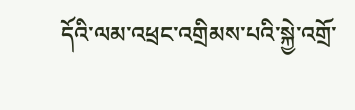དོའི་ལམ་འཕྲང་འགྲིམས་པའི་སྐྱེ་འགྲོ་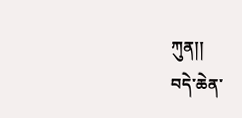ཀུན།།
བདེ་ཆེན་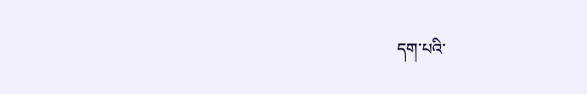དག་པའི་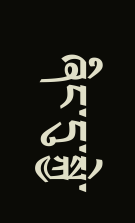ཞིང་དུ་སྐྱེ་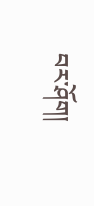བར་ཤོག།